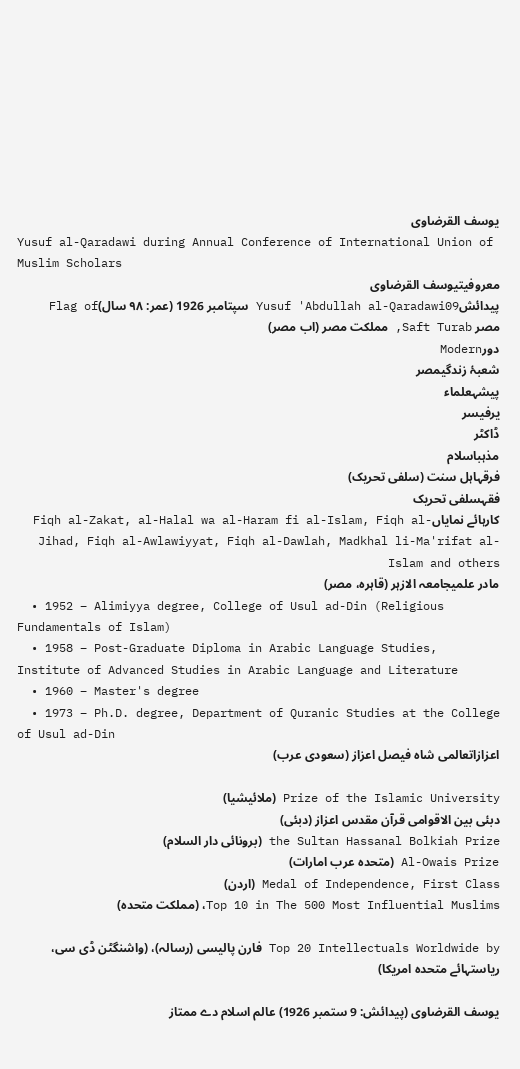يوسف القرضاوی
Yusuf al-Qaradawi during Annual Conference of International Union of Muslim Scholars
معروفیتيوسف القرضاوی
پیدائشYusuf 'Abdullah al-Qaradawi09 سپتامبر 1926 (عمر: ۹۸ سال)Flag of مصر Saft Turab, مملکت مصر (اب مصر)
دورModern
شعبۂ زندگیمصر
پیشہعلماء
یرفیسر
ڈاکٹر
مذہباسلام
فرقہاہل سنت (سلفی تحریک)
فقہسلفی تحریک
کارہائے نماياںFiqh al-Zakat, al-Halal wa al-Haram fi al-Islam, Fiqh al-Jihad, Fiqh al-Awlawiyyat, Fiqh al-Dawlah, Madkhal li-Ma'rifat al-Islam and others
مادر علمیجامعہ الازہر (قاہرہ، مصر)
  • 1952 – Alimiyya degree, College of Usul ad-Din (Religious Fundamentals of Islam)
  • 1958 – Post-Graduate Diploma in Arabic Language Studies, Institute of Advanced Studies in Arabic Language and Literature
  • 1960 – Master's degree
  • 1973 – Ph.D. degree, Department of Quranic Studies at the College of Usul ad-Din
اعزازاتعالمی شاہ فیصل اعزاز (سعودی عرب)

Prize of the Islamic University (ملائیشیا)
دبئی بین الاقوامی قرآن مقدس اعزاز (دبئی)
the Sultan Hassanal Bolkiah Prize (برونائی دار السلام)
Al-Owais Prize (متحدہ عرب امارات)
Medal of Independence, First Class (اردن)
Top 10 in The 500 Most Influential Muslims، (مملکت متحدہ)

Top 20 Intellectuals Worldwide by فارن پالیسی (رسالہ)، (واشنگٹن ڈی سی، ریاستہائے متحدہ امریکا)

یوسف القرضاوی (پیدائش: 9 ستمبر 1926) عالم اسلام دے ممتاز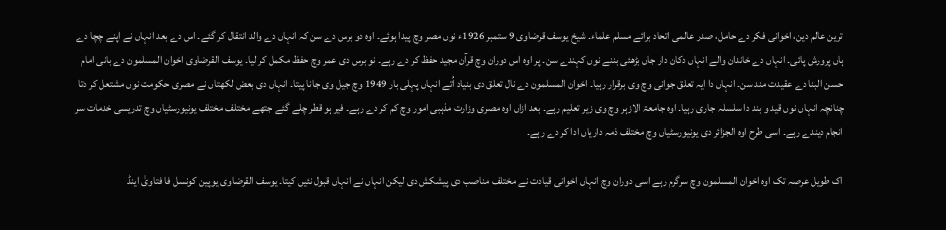ترین عالم دین، اخوانی فکر دے حامل، صدر عالمی اتحاد برائے مسلم علماء۔ شیخ یوسف قرضاوی 9 ستمبر 1926ء نوں مصر وچ پیدا ہوئے۔ اوہ دو برس دے سن کہ انہاں دے والد انتقال کر گئے۔ اس دے بعد انہاں نے اپنے چچا دے ہاں پرورش پائی۔ انہاں دے خاندان والے انہاں دکان دار جاں بڑھئی بننے نوں کہندے سن۔ پر اوہ اس دوران وچ قرآن مجید حفظ کر دے رہے۔ نو برس دی عمر وچ حفظ مکمل کر لیا۔ یوسف القرضاوی اخوان المسلمون دے بانی امام حسن البنا دے عقیدت مند سن۔ انہاں دا ایہ تعلق جوانی وچ وی برقرار رہیا۔ اخوان المسلمون دے نال تعلق دی بنیاد اُتے انہاں پہلی بار 1949 وچ جیل وی جانا پیتا۔ انہاں دی بعض لکھتاں نے مصری حکومت نوں مشتعل کر دتا چنانچہ انہاں نوں قید و بند دا سلسلہ جاری رہیا۔ اوہ جامعۃ الازہر وچ وی زیر تعلیم رہے۔ بعد ازاں اوہ مصری وزارت مذہبی امور وچ کم کر دے رہے۔ فیر ہو قطر چلے گئے جتھے مختلف مختلف یونیورسٹیاں وچ تدریسی خدمات سر انجام دیندے رہے۔ اسی طرح اوہ الجزائر دی یونیورسٹیاں وچ مختلف ذمہ داریاں ادا کر دے رہے۔

اک طویل عرصہ تک اوہ اخوان المسلمون وچ سرگرم رہے اسی دوران وچ انہاں اخوانی قیادت نے مختلف مناصب دی پیشکش دی لیکن انہاں نے انہاں قبول نئیں کیتا۔ یوسف القرضاوی یوپین کونسل فا فتاویٰ اینڈ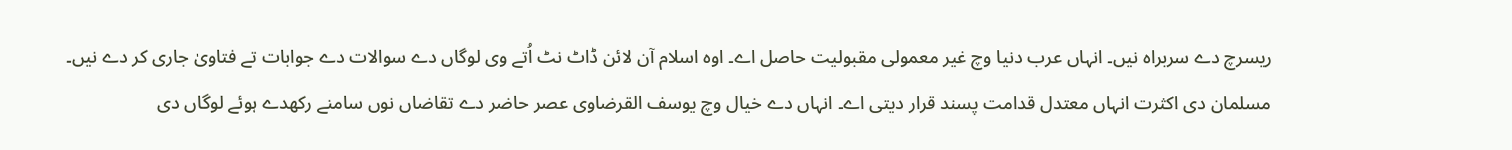ریسرچ دے سربراہ نیں۔ انہاں عرب دنیا وچ غیر معمولی مقبولیت حاصل اے۔ اوہ اسلام آن لائن ڈاٹ نٹ اُتے وی لوگاں دے سوالات دے جوابات تے فتاویٰ جاری کر دے نیں۔ مسلمان دی اکثرت انہاں معتدل قدامت پسند قرار دیتی اے۔ انہاں دے خیال وچ یوسف القرضاوی عصر حاضر دے تقاضاں نوں سامنے رکھدے ہوئے لوگاں دی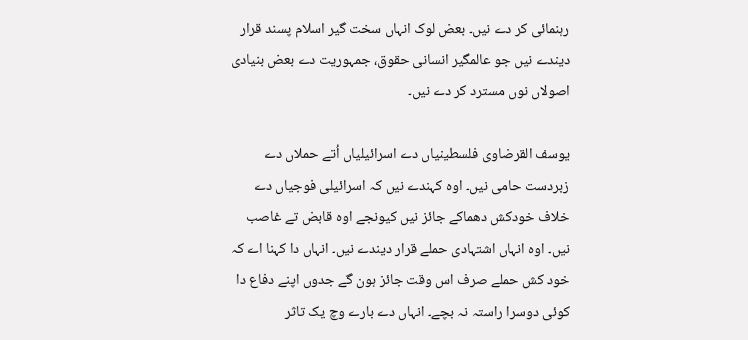رہنمائی کر دے نیں۔ بعض لوک انہاں سخت گیر اسلام پسند قرار دیندے نیں جو عالمگیر انسانی حقوق، جمہوریت دے بعض بنیادی اصولاں نوں مسترد کر دے نیں۔

یوسف القرضاوی فلسطینیاں دے اسرائیلیاں اُتے حملاں دے زبردست حامی نیں۔ اوہ کہندے نیں کہ اسرائیلی فوجیاں دے خلاف خودکش دھماکے جائز نیں کیونجے اوہ قابض تے غاصب نیں۔ اوہ انہاں اشتہادی حملے قرار دیندے نیں۔ انہاں دا کہنا اے کہ خود کش حملے صرف اس وقت جائز ہون گے جدوں اپنے دفاع دا کوئی دوسرا راستہ نہ بچے۔ انہاں دے بارے وچ یک تاثر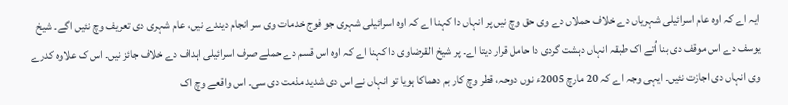ایہ اے کہ اوہ عام اسرائیلی شہریاں دے خلاف حملاں دے وی حق وچ نیں پر انہاں دا کہنا اے کہ اوہ اسرائیلی شہری جو فوج خدمات وی سر انجام دیندے نیں، عام شہری دی تعریف وچ نئیں اگے۔ شیخ یوسف دے اس موقف دی بنا اُتے اک طبقہ انہاں دہشت گردی دا حامل قرار دیتا اے۔ پر شیخ القرضاوی دا کہنا اے کہ اوہ اس قسم دے حملے صرف اسرائیلی اہداف دے خلاف جائز نیں۔ اس ک علاوہ کدرے وی انہاں دی اجازت نئیں۔ ایہی وجہ اے کہ 20 مارچ 2005ء نوں دوحہ، قطر وچ کار بم دھماکا ہویا تو انہاں نے اس دی شدید مذمت دی سی۔ اس واقعے وچ اک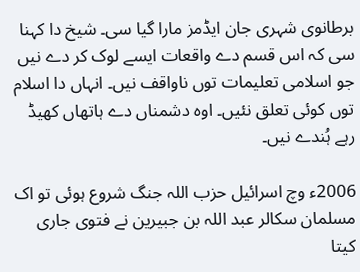برطانوی شہری جان ایڈمز مارا گیا سی۔ شیخ دا کہنا سی کہ اس قسم دے واقعات ایسے لوک کر دے نیں جو اسلامی تعلیمات توں ناواقف نیں۔ انہاں دا اسلام توں کوئی تعلق نئیں۔ اوہ دشمناں دے ہاتھاں کھیڈ رہے ہُندے نیں۔

2006ء وچ اسرائیل حزب اللہ جنگ شروع ہوئی تو اک مسلمان سکالر عبد اللہ بن جبیرین نے فتوی جاری کیتا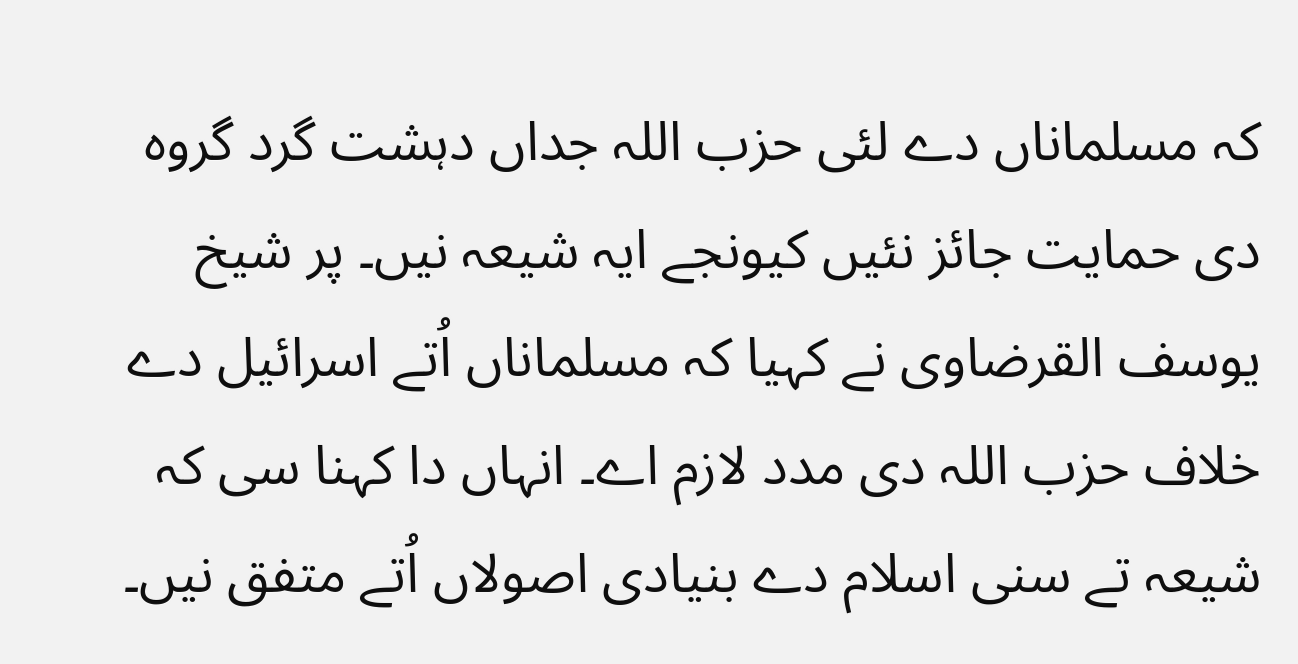کہ مسلماناں دے لئی حزب اللہ جداں دہشت گرد گروہ دی حمایت جائز نئیں کیونجے ایہ شیعہ نیں۔ پر شیخ یوسف القرضاوی نے کہیا کہ مسلماناں اُتے اسرائیل دے خلاف حزب اللہ دی مدد لازم اے۔ انہاں دا کہنا سی کہ شیعہ تے سنی اسلام دے بنیادی اصولاں اُتے متفق نیں۔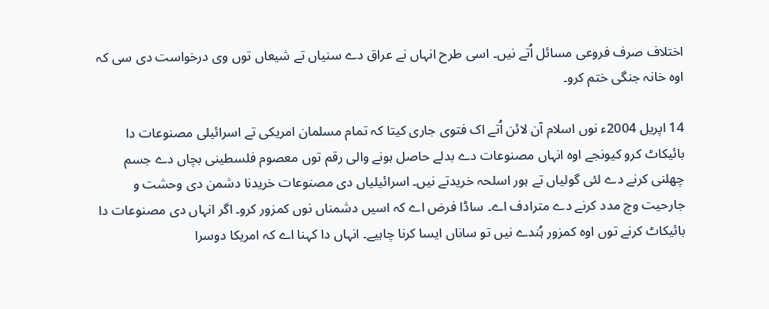اختلاف صرف فروعی مسائل اُتے نیں۔ اسی طرح انہاں نے عراق دے سنیاں تے شیعاں توں وی درخواست دی سی کہ اوہ خانہ جنگی ختم کرو۔

14 اپریل 2004ء نوں اسلام آن لائن اُتے اک فتوی جاری کیتا کہ تمام مسلمان امریکی تے اسرائیلی مصنوعات دا بائیکاٹ کرو کیونجے اوہ انہاں مصنوعات دے بدلے حاصل ہونے والی رقم توں معصوم فلسطینی بچاں دے جسم چھلنی کرنے دے لئی گولیاں تے ہور اسلحہ خریدتے نیں۔ اسرائیلیاں دی مصنوعات خریدنا دشمن دی وحشت و جارحیت وچ مدد کرنے دے مترادف اے۔ ساڈا فرض اے کہ اسیں دشمناں نوں کمزور کرو۔ اگر انہاں دی مصنوعات دا بائیکاٹ کرنے توں اوہ کمزور ہُندے نیں تو ساناں ایسا کرنا چاہیے۔ انہاں دا کہنا اے کہ امریکا دوسرا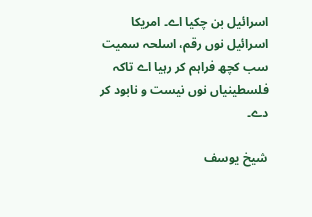اسرائیل بن چکیا اے۔ امریکا اسرائیل نوں رقم، اسلحہ سمیت سب کچھ فراہم کر رہیا اے تاکہ فلسطینیاں نوں نیست و نابود کر دے۔

شیخ یوسف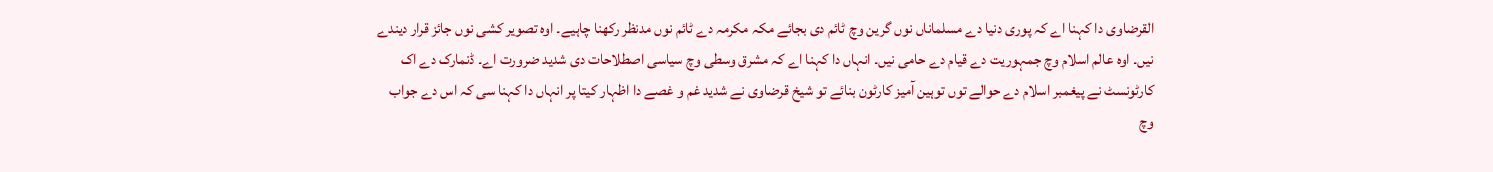القرضاوی دا کہنا اے کہ پوری دنیا دے مسلماناں نوں گرین وچ ٹائم دی بجائے مکہ مکرمہ دے ٹائم نوں مدنظر رکھنا چاہیے۔ اوہ تصویر کشی نوں جائز قرار دیندے نیں۔ اوہ عالم اسلام وچ جمہوریت دے قیام دے حامی نیں۔ انہاں دا کہنا اے کہ مشرق وسطی وچ سیاسی اصطلاحات دی شدید ضرورت اے۔ ڈنمارک دے اک کارٹونسٹ نے پیغمبر اسلام دے حوالے توں توہین آمیز کارٹون بنائے تو شیخ قرضاوی نے شدید غم و غصے دا اظہار کیتا پر انہاں دا کہنا سی کہ اس دے جواب وچ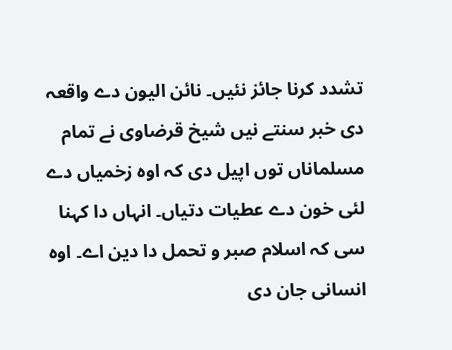تشدد کرنا جائز نئیں۔ نائن الیون دے واقعہ دی خبر سنتے نیں شیخ قرضاوی نے تمام مسلماناں توں اپیل دی کہ اوہ زخمیاں دے لئی خون دے عطیات دتیاں۔ انہاں دا کہنا سی کہ اسلام صبر و تحمل دا دین اے۔ اوہ انسانی جان دی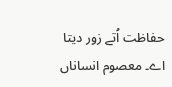حفاظت اُتے زور دیتا اے۔ معصوم انساناں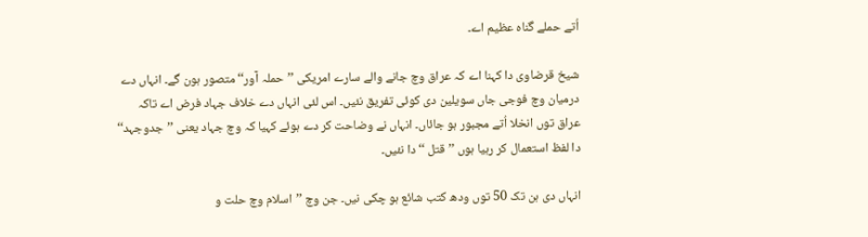اُتے حملے گناہ عظیم اے۔

شیخ قرضاوی دا کہنا اے کہ عراق وچ جانے والے سارے امریکی ’’حملہ آور‘‘ متصور ہون گے۔ انہاں دے درمیان وچ فوجی جاں سویلین دی کوئی تفریق نئیں۔ اس لئی انہاں دے خلاف جہاد فرض اے تاکہ عراق توں انخلا اُتے مجبور ہو جائاں۔ انہاں نے وضاحت کر دے ہوئے کہیا کہ وچ جہاد یعنی ’’جدوجہد‘‘ دا لفظ استعمال کر رہیا ہوں ’’قتل ‘‘ دا نئیں۔

انہاں دی ہن تک 50 توں ودھ کتب شائع ہو چکی نیں۔ جن وچ ’’اسلام وچ حلت و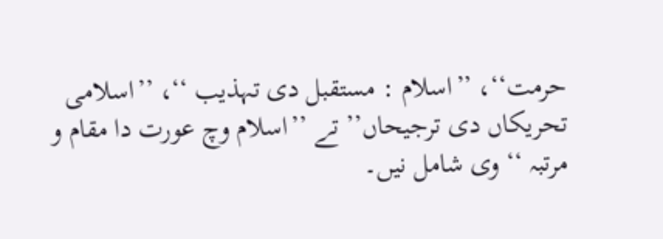حرمت‘‘، ’’اسلام : مستقبل دی تہذیب ‘‘، ’’اسلامی تحریکاں دی ترجیحاں’’ تے ’’اسلام وچ عورت دا مقام و مرتبہ ‘‘ وی شامل نیں۔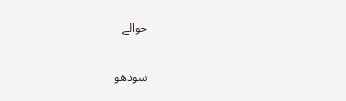حوالے

سودھو